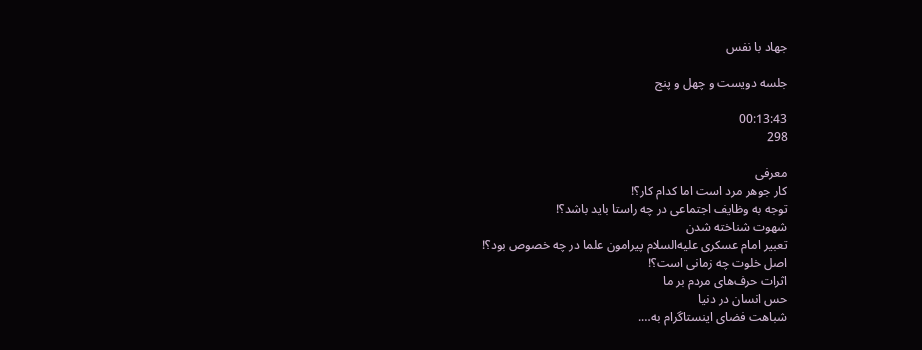جهاد با نفس

جلسه دویست و چهل و پنج

00:13:43
298

معرفی
کار جوهر مرد است اما کدام کار؟!
توجه به وظایف اجتماعی در چه راستا باید باشد؟!
شهوت شناخته شدن
تعبیر امام عسکری علیه‌السلام پیرامون علما در چه خصوص بود؟!
اصل خلوت چه زمانی است؟!
اثرات حرف‌های مردم بر ما
حس انسان در دنیا
شباهت فضای اینستاگرام به….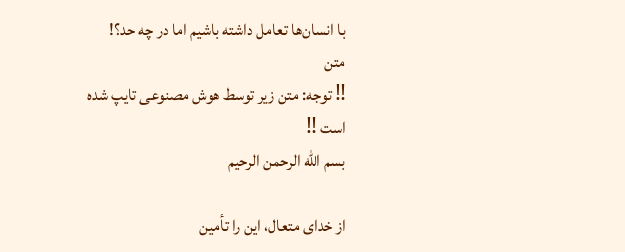با انسان‌ها تعامل داشته باشیم اما در چه حد؟!
متن
‼ توجه: متن زیر توسط هوش مصنوعی تایپ شده است ‼
بسم الله الرحمن الرحیم

از خدای متعال، این را تأمین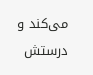می‌کند و درستش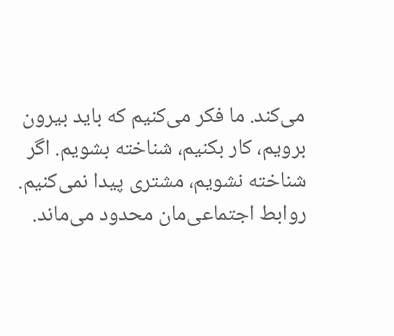می‌کند. ما فکر می‌کنیم که باید بیرون برویم، کار بکنیم، شناخته بشویم. اگر شناخته نشویم، مشتری پیدا نمی‌کنیم. روابط اجتماعی‌مان محدود می‌ماند.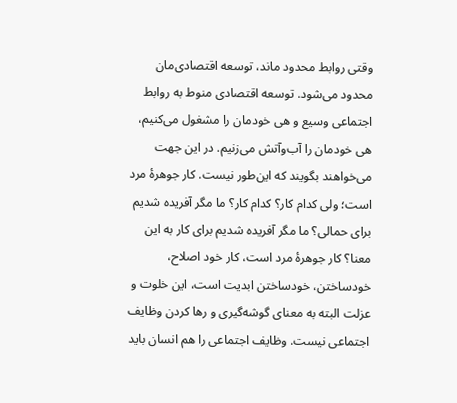وقتی روابط محدود ماند، توسعه اقتصادی‌مان محدود می‌شود. توسعه اقتصادی منوط به روابط اجتماعی وسیع و هی خودمان را مشغول می‌کنیم، هی خودمان را آب‌وآتش می‌زنیم. در این جهت می‌خواهند بگویند که این‌طور نیست. کار جوهرۀ مرد است؛ ولی کدام کار؟ کدام کار؟ ما مگر آفریده شدیم برای حمالی؟ ما مگر آفریده شدیم برای کار به این معنا؟ کار جوهرۀ مرد است، کار خود اصلاح، خودساختن، خودساختن ابدیت است، این خلوت و عزلت البته به معنای گوشه‌گیری و رها کردن وظایف اجتماعی نیست. وظایف اجتماعی را هم انسان باید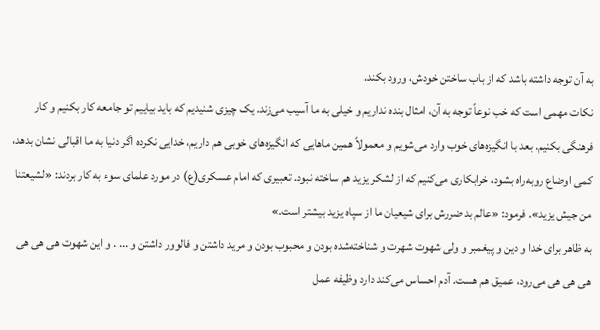به آن توجه داشته باشد که از باب ساختن خودش، ورود بکند.
نکات مهمی است که خب نوعاً توجه به آن، امثال بنده نداریم و خیلی به ما آسیب می‌زند. یک چیزی شنیدیم که باید بیاییم تو جامعه کار بکنیم و کار فرهنگی بکنیم. بعد با انگیزه‌های خوب وارد می‌شویم و معمولاً همین ماهایی که انگیزه‌های خوبی هم داریم، خدایی نکرده اگر دنیا به ما اقبالی نشان بدهد، کمی اوضاع روبه‌راه بشود، خرابکاری می‌کنیم که از لشکر یزید هم ساخته نبود. تعبیری که امام عسکری(ع) در مورد علمای سوء به کار بردند: «لشیعتنا من جیش یزید». فرمود: «عالم بد ضررش برای شیعیان ما از سپاه یزید بیشتر است.»
به ظاهر برای خدا و دین و پیغمبر و ولی شهوت شهرت و شناخته‌شده بودن و محبوب بودن و مرید داشتن و فالوور داشتن و ... . و این شهوت هی هی هی هی هی هی می‌رود، عمیق هم هست. آدم احساس می‌کند دارد وظیفه عمل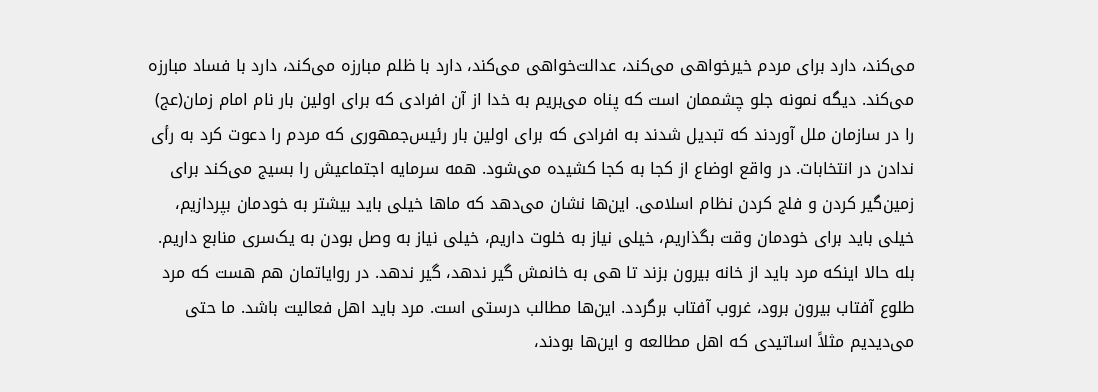می‌کند، دارد برای مردم خیرخواهی می‌کند، عدالت‌خواهی می‌کند، دارد با ظلم مبارزه می‌کند، دارد با فساد مبارزه می‌کند. دیگه نمونه جلو چشممان است که پناه می‌بریم به خدا از آن افرادی که برای اولین بار نام امام زمان(عج) را در سازمان ملل آوردند که تبدیل شدند به افرادی که برای اولین بار رئیس‌جمهوری که مردم را دعوت کرد به رأی ندادن در انتخابات. در واقع اوضاع از کجا به کجا کشیده می‌شود. همه سرمایه اجتماعیش را بسیج می‌کند برای زمین‌گیر کردن و فلج کردن نظام اسلامی. این‌ها نشان می‌دهد که ماها خیلی باید بیشتر به خودمان بپردازیم، خیلی باید برای خودمان وقت بگذاریم، خیلی نیاز به خلوت داریم، خیلی نیاز به وصل بودن به یک‌سری منابع داریم.
بله حالا اینکه مرد باید از خانه بیرون بزند تا هی به خانمش گیر ندهد، گیر ندهد. در روایاتمان هم هست که مرد طلوع آفتاب بیرون برود، غروب آفتاب برگردد. این‌ها مطالب درستی است. مرد باید اهل فعالیت باشد. ما حتی می‌دیدیم مثلاً اساتیدی که اهل مطالعه و این‌ها بودند،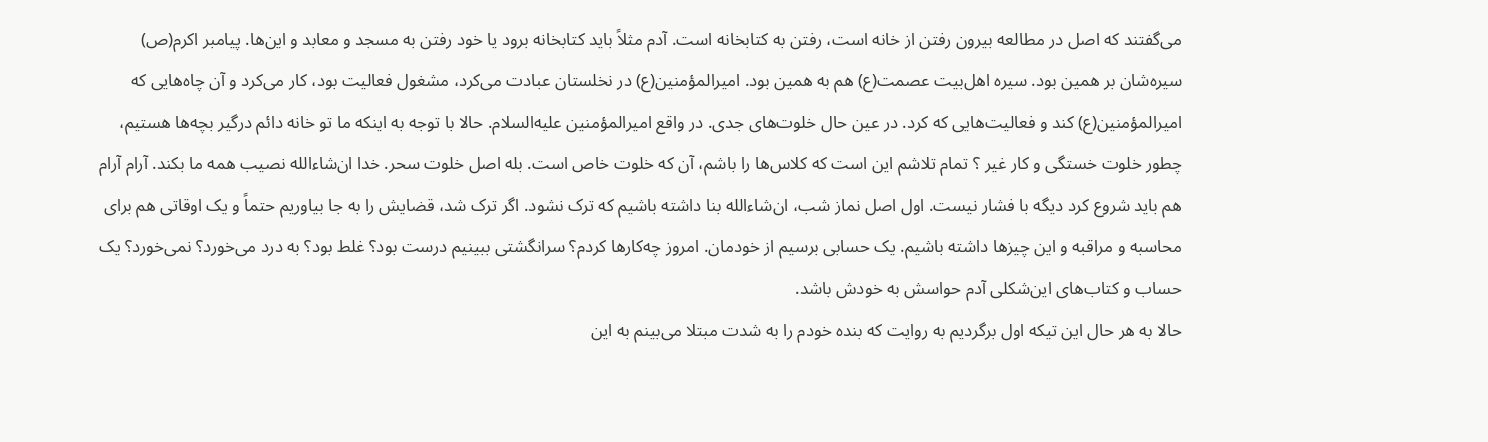می‌گفتند که اصل در مطالعه بیرون رفتن از خانه است، رفتن به کتابخانه است. آدم مثلاً باید کتابخانه برود یا خود رفتن به مسجد و معابد و این‌ها. پیامبر اکرم(ص) سیره‌شان بر همین بود. سیره اهل‌بیت عصمت(ع) هم به همین بود. امیرالمؤمنین(ع) در نخلستان عبادت می‌کرد، مشغول فعالیت بود، کار می‌کرد و آن چاه‌هایی که امیرالمؤمنین(ع) کند و فعالیت‌هایی که کرد. در عین حال خلوت‌های جدی. در واقع امیرالمؤمنین علیه‌السلام. حالا با توجه به اینکه ما تو خانه دائم درگیر بچه‌ها هستیم، چطور خلوت خستگی و کار غیر ؟ تمام تلاشم این است که کلاس‌ها را باشم، آن که خلوت خاص است. بله اصل خلوت سحر. خدا ان‌شاءالله نصیب همه ما بکند. آرام آرام هم باید شروع کرد دیگه با فشار نیست. اول اصل نماز شب، ان‌شاءالله بنا داشته باشیم که ترک نشود. اگر ترک شد، قضایش را به جا بیاوریم حتماً و یک اوقاتی هم برای محاسبه و مراقبه و این چیزها داشته باشیم. یک حسابی برسیم از خودمان. امروز چه‌کارها کردم؟ سرانگشتی ببینیم درست بود؟ غلط بود؟ به درد می‌خورد؟ نمی‌خورد؟ یک حساب و کتاب‌های این‌شکلی آدم حواسش به خودش باشد.
حالا به هر حال این تیکه اول برگردیم به روایت که بنده خودم را به شدت مبتلا می‌بینم به این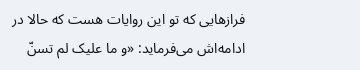فرازهایی که تو این روایات هست که حالا در ادامه‌اش می‌فرماید: «و ما علیک لم تسنّ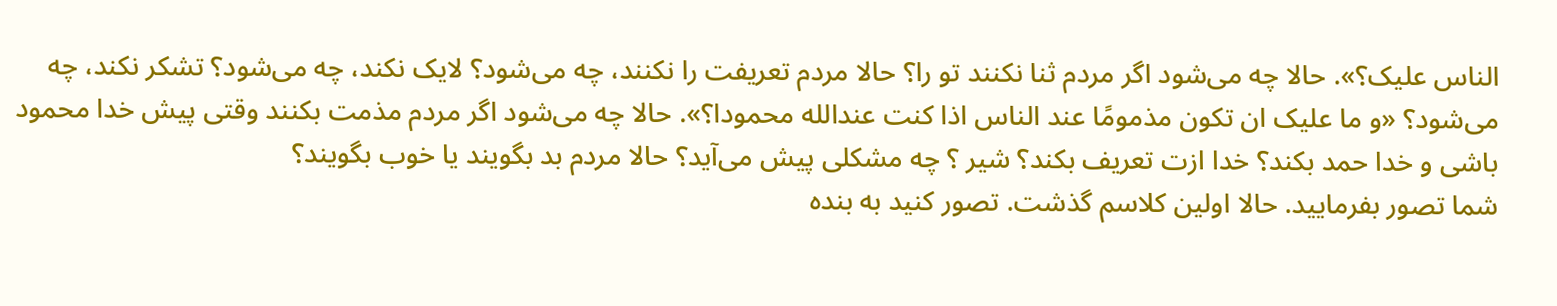الناس علیک؟». حالا چه می‌شود اگر مردم ثنا نکنند تو را؟ حالا مردم تعریفت را نکنند، چه می‌شود؟ لایک نکند، چه می‌شود؟ تشکر نکند، چه می‌شود؟ «و ما علیک ان تکون مذمومًا عند الناس اذا کنت عندالله محمودا؟». حالا چه می‌شود اگر مردم مذمت بکنند وقتی پیش خدا محمود باشی و خدا حمد بکند؟ خدا ازت تعریف بکند؟ شیر ؟ چه مشکلی پیش می‌آید؟ حالا مردم بد بگویند یا خوب بگویند؟
شما تصور بفرمایید. حالا اولین کلاسم گذشت. تصور کنید به بنده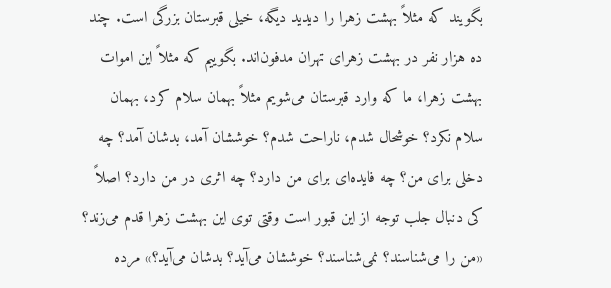بگویند که مثلاً بهشت زهرا را دیدید دیگه، خیلی قبرستان بزرگی است. چند ده هزار نفر در بهشت زهرای تهران مدفون‌اند. بگوییم که مثلاً این اموات بهشت زهرا، ما که وارد قبرستان می‌شویم مثلاً بهمان سلام کرد، بهمان سلام نکرد؟ خوشحال شدم، ناراحت شدم؟ خوششان آمد، بدشان آمد؟ چه دخلی برای من؟ چه فایده‌ای برای من دارد؟ چه اثری در من دارد؟ اصلاً کی دنبال جلب توجه از این قبور است وقتی توی این بهشت زهرا قدم می‌زند؟ «من را می‌شناسند؟ نمی‌شناسند؟ خوششان می‌آید؟ بدشان می‌آید؟» مرده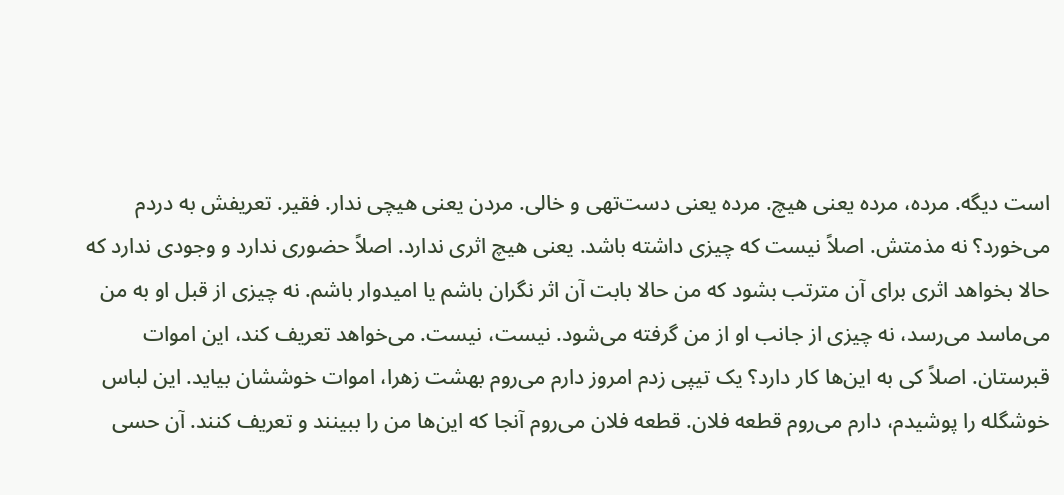است دیگه. مرده، مرده یعنی هیچ. مرده یعنی دست‌تهی و خالی. مردن یعنی هیچی ندار. فقیر. تعریفش به دردم می‌خورد؟ نه مذمتش. اصلاً نیست که چیزی داشته باشد. یعنی هیچ اثری ندارد. اصلاً حضوری ندارد و وجودی ندارد که حالا بخواهد اثری برای آن مترتب بشود که من حالا بابت آن اثر نگران باشم یا امیدوار باشم. نه چیزی از قبل او به من می‌ماسد می‌رسد، نه چیزی از جانب او از من گرفته می‌شود. نیست، نیست. می‌خواهد تعریف کند، این اموات قبرستان. اصلاً کی به این‌ها کار دارد؟ یک تیپی زدم امروز دارم می‌روم بهشت زهرا، اموات خوششان بیاید. این لباس خوشگله را پوشیدم، دارم می‌روم قطعه فلان. قطعه فلان می‌روم آنجا که این‌ها من را ببینند و تعریف کنند. آن حسی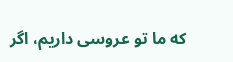که ما تو عروسی داریم، اگر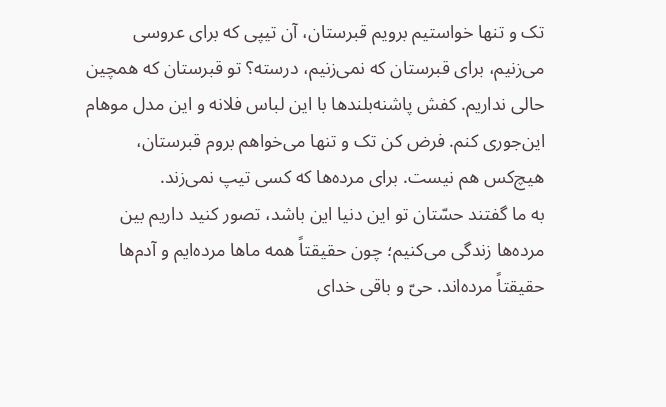تک و تنها خواستیم برویم قبرستان، آن تیپی که برای عروسی می‌زنیم، برای قبرستان که نمی‌زنیم، درسته؟ تو قبرستان که همچین حالی نداریم. کفش پاشنه‌بلندها با این لباس فلانه و این مدل موهام این‌جوری کنم. فرض کن تک و تنها می‌خواهم بروم قبرستان، هیچ‌کس هم نیست. برای مرده‌ها که کسی تیپ نمی‌زند.
به ما گفتند حسّتان تو این دنیا این باشد، تصور کنید داریم بین مرده‌ها زندگی می‌کنیم؛ چون حقیقتاً همه ماها مرده‌ایم و آدم‌ها حقیقتاً مرده‌اند. حیّ و باقی خدای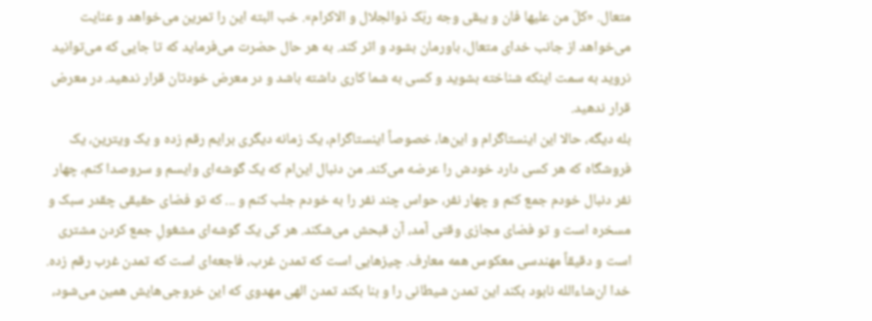متعال. «کلّ من علیها فان و یبقی وجه ربّک ذوالجلال و الاکرام». خب البته این را تمرین می‌خواهد و عنایت می‌خواهد از جانب خدای متعال، باورمان بشود و اثر کند. به هر حال حضرت می‌فرماید که تا جایی که می‌توانید نروید به سمت اینکه شناخته بشوید و کسی به شما کاری داشته باشد و در معرض خودتان قرار ندهید. در معرض قرار ندهید.
بله دیگه، حالا این اینستاگرام و این‌ها، خصوصاً اینستاگرام، یک زمانه دیگری برایم رقم زده و یک ویترین، یک فروشگاه که هر کسی دارد خودش را عرضه می‌کند. من دنبال این‌ام که یک گوشه‌ای وایسم و سروصدا کنم، چهار نفر دنبال خودم جمع کنم و چهار نفر، حواس چند نفر را به خودم جلب کنم و ... که تو فضای حقیقی چقدر سبک و مسخره است و تو فضای مجازی وقتی آمد، آن قبحش می‌شکند. هر کی یک گوشه‌ای مشغولِ جمع کردن مشتری است و دقیقاً مهندسی معکوس همه معارف. چیزهایی است که تمدن غرب، فاجعه‌ای است که تمدن غرب رقم زده. خدا ان‌شاءالله نابود بکند این تمدن شیطانی را و بنا بکند تمدن الهی مهدوی که این خروجی‌هایش همین می‌شود،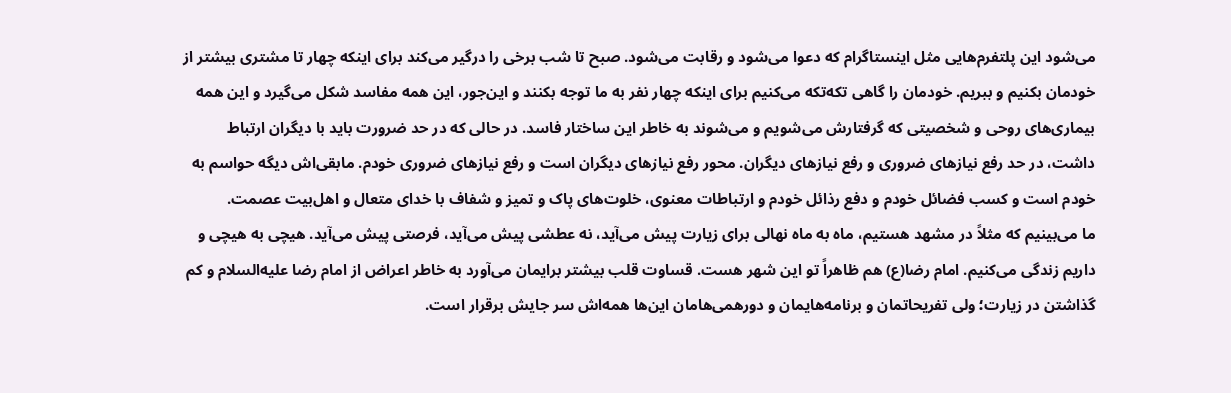می‌شود این پلتفرم‌هایی مثل اینستاگرام که دعوا می‌شود و رقابت می‌شود. صبح تا شب برخی را درگیر می‌کند برای اینکه چهار تا مشتری بیشتر از خودمان بکنیم و ببریم. خودمان را گاهی تکه‌تکه می‌کنیم برای اینکه چهار نفر به ما توجه بکنند و این‌جور، این همه مفاسد شکل می‌گیرد و این همه بیماری‌های روحی و شخصیتی که گرفتارش می‌شویم و می‌شوند به خاطر این ساختار فاسد. در حالی که در حد ضرورت باید با دیگران ارتباط داشت، در حد رفع نیازهای ضروری و رفع نیازهای دیگران. محور رفع نیازهای دیگران است و رفع نیازهای ضروری خودم. مابقی‌اش دیگه حواسم به خودم است و کسب فضائل خودم و دفع رذائل خودم و ارتباطات معنوی، خلوت‌های پاک و تمیز و شفاف با خدای متعال و اهل‌بیت عصمت.
ما می‌بینیم که مثلاً در مشهد هستیم، ماه به ماه نهالی برای زیارت پیش می‌آید، نه عطشی پیش می‌آید، فرصتی پیش می‌آید. هیچی به هیچی و داریم زندگی می‌کنیم. امام رضا(ع) هم ظاهراً تو این شهر هست. قساوت قلب بیشتر برایمان می‌آورد به خاطر اعراض از امام رضا علیه‌السلام و کم گذاشتن در زیارت؛ ولی تفریحاتمان و برنامه‌هایمان و دورهمی‌هامان این‌ها همه‌اش سر جایش برقرار است.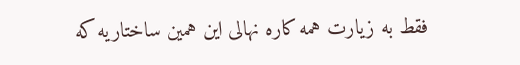فقط به زیارت همه کاره نهالی این همین ساختاریه که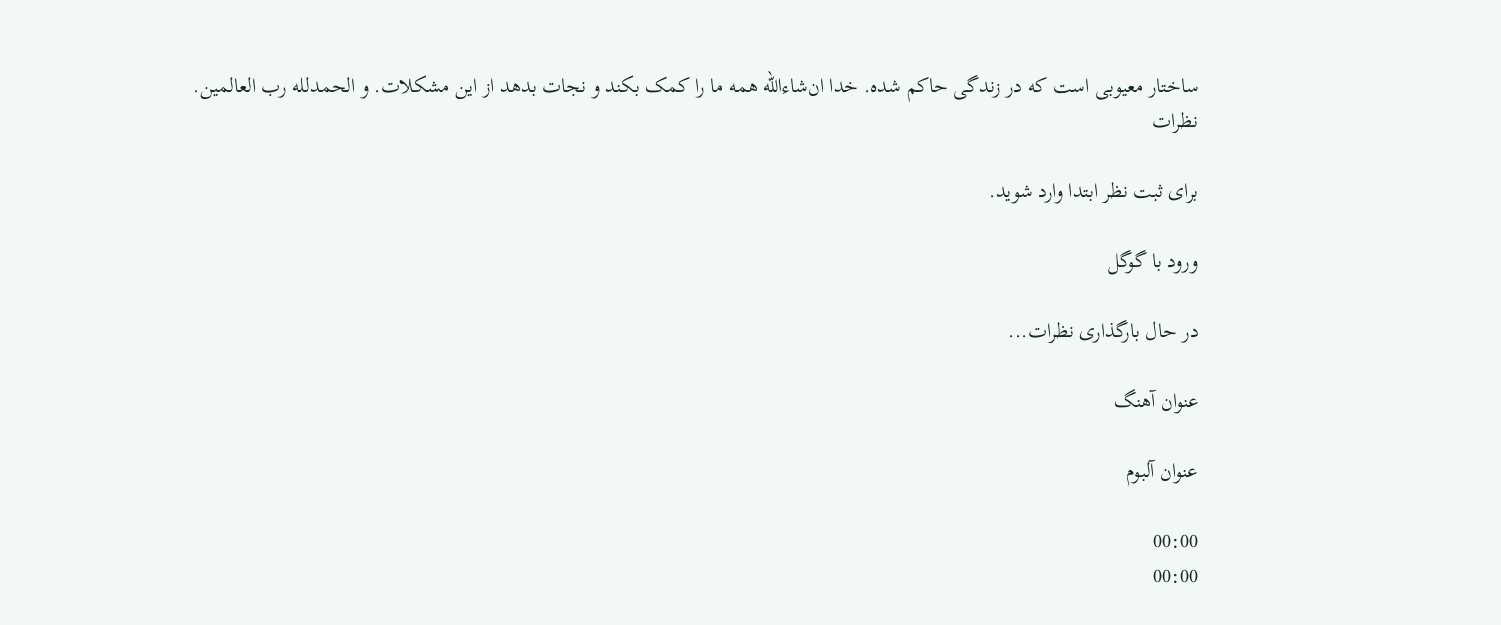ساختار معیوبی است که در زندگی حاکم شده. خدا ان‌شاءالله همه ما را کمک بکند و نجات بدهد از این مشکلات. و الحمدلله رب العالمین.
نظرات

برای ثبت نظر ابتدا وارد شوید.

ورود با گوگل

در حال بارگذاری نظرات...

عنوان آهنگ

عنوان آلبوم

00:00
00:00